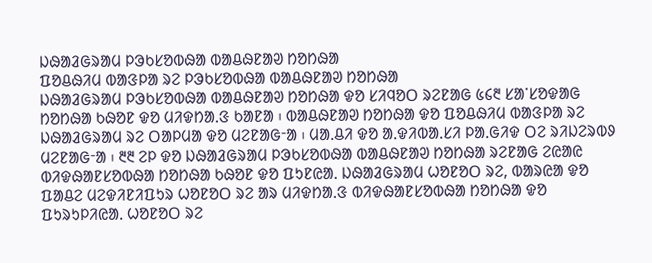ᱡᱷᱟᱲᱜᱨᱟᱢ ᱞᱳᱠᱥᱚᱵᱷᱟ ᱵᱟᱪᱷᱱᱟᱣ ᱴᱚᱴᱷᱟ
ᱯᱚᱪᱷᱤᱢ ᱵᱟᱝᱞᱟ ᱨᱮ ᱞᱳᱠᱥᱚᱵᱷᱟ ᱵᱟᱪᱷᱱᱟᱣ ᱴᱚᱴᱷᱟ
ᱡᱷᱟᱲᱜᱨᱟᱢ ᱞᱳᱠᱥᱚᱵᱷᱟ ᱵᱟᱪᱷᱱᱟᱣ ᱴᱚᱴᱷᱟ ᱫᱚ ᱥᱤᱧᱚᱛ ᱨᱮᱱᱟᱜ ᱕᱔᱓ ᱥᱟᱸᱥᱚᱫᱟᱜ ᱴᱚᱴᱷᱟ ᱠᱷᱚᱱ ᱫᱚ ᱢᱤᱫᱴᱟᱹᱝ ᱠᱟᱱᱟ ᱾ ᱵᱟᱪᱷᱱᱟᱣ ᱴᱚᱴᱷᱟ ᱫᱚ ᱯᱚᱪᱷᱤᱢ ᱵᱟᱝᱞᱟ ᱨᱮ ᱡᱷᱟᱲᱜᱨᱟᱢ ᱨᱮ ᱛᱟᱞᱢᱟ ᱫᱚ ᱢᱮᱱᱟᱜᱼᱟ ᱾ ᱢᱟᱹᱪᱤ ᱫᱚ ᱟᱹᱫᱤᱵᱟᱹᱥᱤ ᱞᱟᱹᱜᱤᱫ ᱛᱮ ᱨᱤᱡᱮᱨᱵᱽ ᱢᱮᱱᱟᱜᱼᱟ ᱾ ᱓᱓ ᱮᱞ ᱫᱚ ᱡᱷᱟᱲᱜᱨᱟᱢ ᱞᱳᱠᱥᱚᱵᱷᱟ ᱵᱟᱪᱷᱱᱟᱣ ᱴᱚᱴᱷᱟ ᱨᱮᱱᱟᱜ ᱮᱭᱟᱭ ᱵᱤᱫᱷᱟᱱᱥᱚᱵᱷᱟ ᱴᱚᱴᱷᱟ ᱠᱷᱚᱱ ᱫᱚ ᱯᱩᱱᱭᱟᱹ ᱡᱷᱟᱲᱜᱨᱟᱢ ᱦᱚᱱᱚᱛ ᱨᱮ, ᱵᱟᱨᱭᱟ ᱫᱚ ᱯᱟᱪᱮ ᱢᱮᱫᱤᱱᱤᱯᱩᱨ ᱦᱚᱱᱚᱛ ᱨᱮ ᱟᱨ ᱢᱤᱫᱴᱟᱹᱝ ᱵᱤᱫᱷᱟᱱᱥᱚᱵᱷᱟ ᱴᱚᱴᱷᱟ ᱫᱚ ᱯᱩᱨᱩᱞᱤᱭᱟᱹ ᱦᱚᱱᱚᱛ ᱨᱮ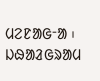ᱢᱮᱱᱟᱜᱼᱟ ᱾
ᱡᱷᱟᱲᱜᱨᱟᱢ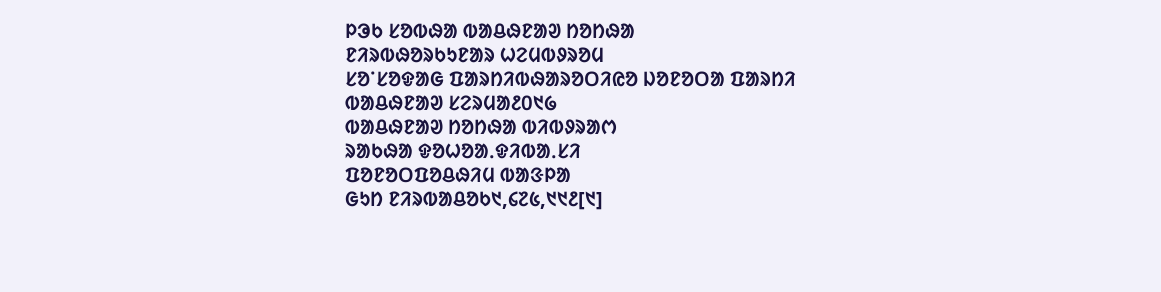ᱞᱳᱠ ᱥᱚᱵᱷᱟ ᱵᱟᱪᱷᱱᱟᱣ ᱴᱚᱴᱷᱟ
ᱱᱤᱨᱵᱷᱚᱨᱠᱩᱱᱟᱨ ᱦᱮᱢᱵᱽᱨᱚᱢ
ᱥᱚᱸᱥᱚᱫᱟᱜ ᱯᱟᱨᱴᱤᱵᱷᱟᱨᱚᱛᱤᱭᱚ ᱡᱚᱱᱚᱛᱟ ᱯᱟᱨᱴᱤ
ᱵᱟᱪᱷᱱᱟᱣ ᱥᱮᱨᱢᱟ᱒᱐᱑᱙
ᱵᱟᱪᱷᱱᱟᱣ ᱴᱚᱴᱷᱟ ᱵᱤᱵᱽᱨᱟᱬ
ᱨᱟᱠᱷᱟ ᱫᱚᱦᱚᱟᱹᱫᱤᱵᱟᱹᱥᱤ
ᱯᱚᱱᱚᱛᱯᱚᱪᱷᱤᱢ ᱵᱟᱝᱞᱟ
ᱜᱩᱴ ᱱᱤᱨᱵᱟᱪᱚᱠ᱑,᱔᱗᱕,᱑᱑᱒[᱑]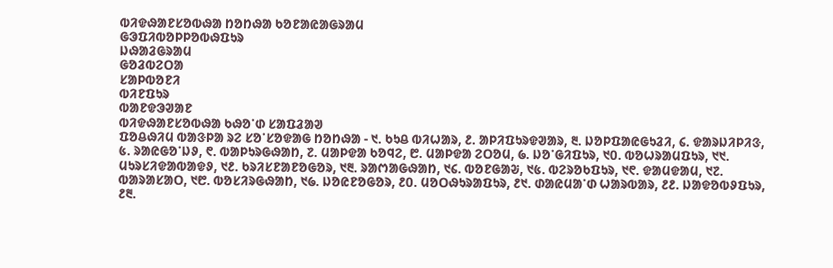ᱵᱤᱫᱷᱟᱱᱥᱚᱵᱷᱟ ᱴᱚᱴᱷᱟ ᱠᱚᱱᱟᱭᱟᱜᱨᱟᱢ
ᱜᱳᱯᱤᱵᱚᱞᱞᱚᱵᱷᱯᱩᱨ
ᱡᱷᱟᱲᱜᱨᱟᱢ
ᱜᱚᱲᱵᱮᱛᱟ
ᱥᱟᱞᱵᱚᱱᱤ
ᱵᱤᱱᱯᱩᱨ
ᱵᱟᱱᱫᱳᱣᱟᱱ
ᱵᱤᱫᱷᱟᱱᱥᱚᱵᱷᱟ ᱠᱷᱚᱸᱰ ᱥᱟᱯᱲᱟᱣ
ᱯᱚᱪᱷᱤᱢ ᱵᱟᱝᱞᱟ ᱨᱮ ᱥᱚᱸᱥᱚᱫᱟᱜ ᱴᱚᱴᱷᱟ - ᱑. ᱠᱩᱪ ᱵᱤᱦᱟᱨ, ᱒. ᱟᱞᱤᱯᱩᱨᱫᱣᱟᱨ, ᱓. ᱡᱚᱞᱯᱟᱭᱜᱩᱲᱤ, ᱔. ᱫᱟᱨᱡᱤᱞᱤᱝ, ᱕. ᱨᱟᱭᱜᱚᱸᱡᱽ, ᱖. ᱵᱟᱞᱩᱨᱜᱷᱟᱴ, ᱗. ᱢᱟᱞᱫᱟ ᱠᱚᱧᱮ, ᱘. ᱢᱟᱞᱫᱟ ᱮᱛᱚᱢ, ᱙. ᱡᱚᱸᱜᱤᱯᱩᱨ, ᱑᱐. ᱵᱚᱦᱨᱟᱢᱯᱩᱨ, ᱑᱑. ᱢᱩᱨᱥᱤᱫᱟᱵᱟᱫᱽ, ᱑᱒. ᱠᱨᱤᱥᱱᱟᱱᱚᱜᱚᱨ, ᱑᱓. ᱨᱟᱬᱟᱜᱷᱟᱴ, ᱑᱔. ᱵᱚᱱᱜᱟᱶ, ᱑᱕. ᱵᱮᱨᱚᱠᱯᱩᱨ, ᱑᱖. ᱫᱟᱢᱫᱟᱢ, ᱑᱗. ᱵᱟᱨᱟᱥᱟᱛ, ᱑᱘. ᱵᱚᱥᱤᱨᱜᱷᱟᱴ, ᱑᱙. ᱡᱚᱭᱱᱚᱜᱚᱨ, ᱒᱐. ᱢᱚᱛᱷᱩᱨᱟᱯᱩᱨ, ᱒᱑. ᱰᱟᱭᱢᱟᱸᱰ ᱦᱟᱨᱵᱟᱨ, ᱒᱒. ᱡᱟᱫᱚᱵᱽᱯᱩᱨ, ᱒᱓.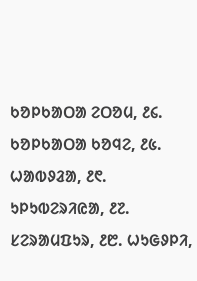ᱠᱚᱞᱠᱟᱛᱟ ᱮᱛᱚᱢ, ᱒᱔. ᱠᱚᱞᱠᱟᱛᱟ ᱠᱚᱧᱮ, ᱒᱕. ᱦᱟᱵᱽᱲᱟ, ᱒᱖. ᱩᱞᱩᱵᱮᱨᱤᱭᱟ, ᱒᱗. ᱥᱮᱨᱟᱢᱯᱩᱨ, ᱒᱘. ᱦᱩᱜᱽᱞᱤ,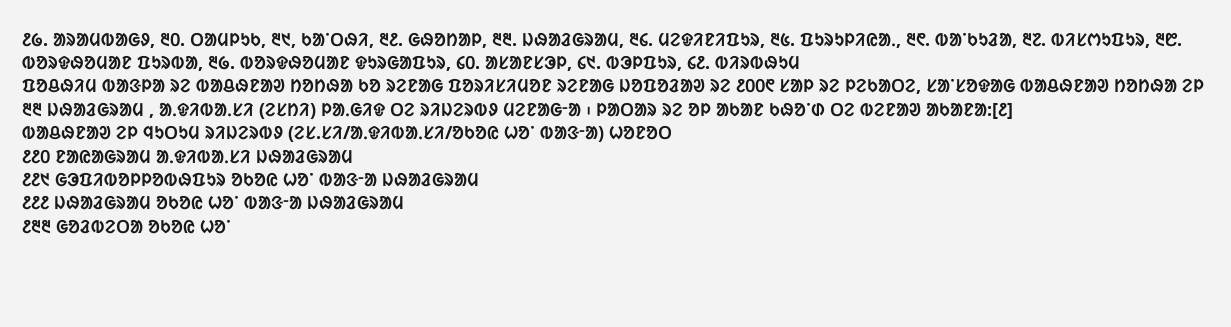᱒᱙. ᱟᱨᱟᱢᱵᱟᱜᱽ, ᱓᱐. ᱛᱟᱢᱞᱩᱠ, ᱓᱑, ᱠᱟᱸᱛᱷᱤ, ᱓᱒. ᱜᱷᱚᱴᱟᱞ, ᱓᱓. ᱡᱷᱟᱲᱜᱨᱟᱢ, ᱓᱔. ᱢᱮᱫᱤᱱᱤᱯᱩᱨ, ᱓᱕. ᱯᱩᱨᱩᱞᱤᱭᱟᱹ, ᱓᱖. ᱵᱟᱸᱠᱩᱲᱟ, ᱓᱗. ᱵᱤᱥᱬᱩᱯᱩᱨ, ᱓᱘. ᱵᱚᱨᱫᱷᱚᱢᱟᱱ ᱯᱩᱨᱵᱟ, ᱓᱙. ᱵᱚᱨᱫᱷᱚᱢᱟᱱ ᱫᱩᱨᱜᱟᱯᱩᱨ, ᱔᱐. ᱟᱥᱟᱱᱥᱳᱞ, ᱔᱑. ᱵᱳᱞᱯᱩᱨ, ᱔᱒. ᱵᱤᱨᱵᱷᱩᱢ
ᱯᱚᱪᱷᱤᱢ ᱵᱟᱝᱞᱟ ᱨᱮ ᱵᱟᱪᱷᱱᱟᱣ ᱴᱚᱴᱷᱟ ᱠᱚ ᱨᱮᱱᱟᱜ ᱯᱚᱨᱤᱥᱤᱢᱚᱱ ᱨᱮᱱᱟᱜ ᱡᱚᱯᱚᱲᱟᱣ ᱨᱮ ᱒᱐᱐᱖ ᱥᱟᱞ ᱨᱮ ᱞᱮᱠᱟᱛᱮ, ᱥᱟᱸᱥᱚᱫᱟᱜ ᱵᱟᱪᱷᱱᱟᱣ ᱴᱚᱴᱷᱟ ᱮᱞ ᱓᱓ ᱡᱷᱟᱲᱜᱨᱟᱢ , ᱟᱹᱫᱤᱵᱟᱹᱥᱤ (ᱮᱥᱴᱤ) ᱞᱟᱹᱜᱤᱫ ᱛᱮ ᱨᱤᱡᱮᱨᱵᱽ ᱢᱮᱱᱟᱜᱼᱟ ᱾ ᱞᱟᱛᱟᱨ ᱨᱮ ᱚᱞ ᱟᱠᱟᱱ ᱠᱷᱚᱸᱰ ᱛᱮ ᱵᱮᱱᱟᱣ ᱟᱠᱟᱱᱟ:[᱒]
ᱵᱟᱪᱷᱱᱟᱣ ᱮᱞ ᱧᱩᱛᱩᱢ ᱨᱤᱡᱮᱨᱵᱽ (ᱮᱥ.ᱥᱤ/ᱟᱹᱫᱤᱵᱟᱹᱥᱤ/ᱚᱠᱚᱭ ᱦᱚᱸ ᱵᱟᱝᱼᱟ) ᱦᱚᱱᱚᱛ
᱒᱒᱐ ᱱᱟᱭᱟᱜᱨᱟᱢ ᱟᱹᱫᱤᱵᱟᱹᱥᱤ ᱡᱷᱟᱲᱜᱨᱟᱢ
᱒᱒᱑ ᱜᱳᱯᱤᱵᱚᱞᱞᱚᱵᱷᱯᱩᱨ ᱚᱠᱚᱭ ᱦᱚᱸ ᱵᱟᱝᱼᱟ ᱡᱷᱟᱲᱜᱨᱟᱢ
᱒᱒᱒ ᱡᱷᱟᱲᱜᱨᱟᱢ ᱚᱠᱚᱭ ᱦᱚᱸ ᱵᱟᱝᱼᱟ ᱡᱷᱟᱲᱜᱨᱟᱢ
᱒᱓᱓ ᱜᱚᱲᱵᱮᱛᱟ ᱚᱠᱚᱭ ᱦᱚᱸ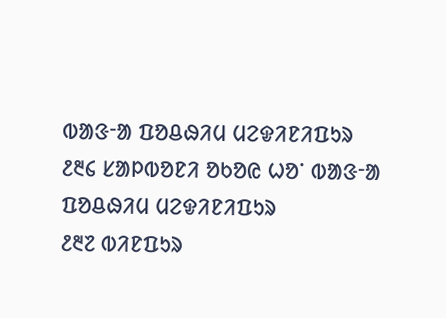ᱵᱟᱝᱼᱟ ᱯᱚᱪᱷᱤᱢ ᱢᱮᱫᱤᱱᱤᱯᱩᱨ
᱒᱓᱔ ᱥᱟᱞᱵᱚᱱᱤ ᱚᱠᱚᱭ ᱦᱚᱸ ᱵᱟᱝᱼᱟ ᱯᱚᱪᱷᱤᱢ ᱢᱮᱫᱤᱱᱤᱯᱩᱨ
᱒᱓᱗ ᱵᱤᱱᱯᱩᱨ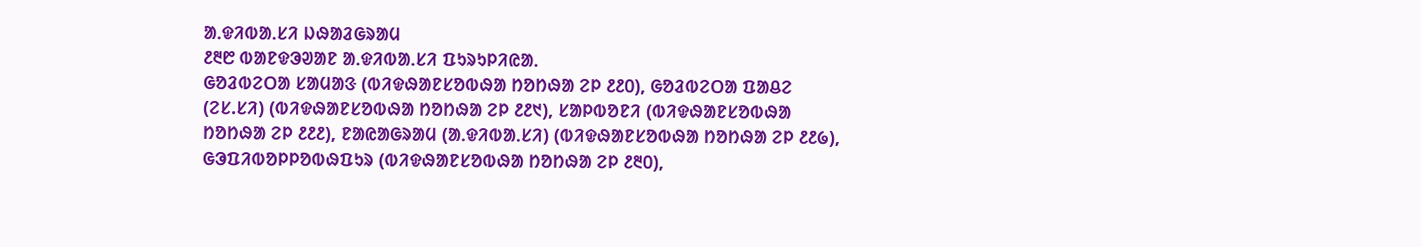ᱟᱹᱫᱤᱵᱟᱹᱥᱤ ᱡᱷᱟᱲᱜᱨᱟᱢ
᱒᱓᱘ ᱵᱟᱱᱫᱳᱣᱟᱱ ᱟᱹᱫᱤᱵᱟᱹᱥᱤ ᱯᱩᱨᱩᱞᱤᱭᱟᱹ
ᱜᱚᱲᱵᱮᱛᱟ ᱥᱟᱢᱟᱝ (ᱵᱤᱫᱷᱟᱱᱥᱚᱵᱷᱟ ᱴᱚᱴᱷᱟ ᱮᱞ ᱒᱒᱐), ᱜᱚᱲᱵᱮᱛᱟ ᱯᱟᱪᱮ (ᱮᱥ.ᱥᱤ) (ᱵᱤᱫᱷᱟᱱᱥᱚᱵᱷᱟ ᱴᱚᱴᱷᱟ ᱮᱞ ᱒᱒᱑), ᱥᱟᱞᱵᱚᱱᱤ (ᱵᱤᱫᱷᱟᱱᱥᱚᱵᱷᱟ ᱴᱚᱴᱷᱟ ᱮᱞ ᱒᱒᱒), ᱱᱟᱭᱟᱜᱨᱟᱢ (ᱟᱹᱫᱤᱵᱟᱹᱥᱤ) (ᱵᱤᱫᱷᱟᱱᱥᱚᱵᱷᱟ ᱴᱚᱴᱷᱟ ᱮᱞ ᱒᱒᱙), ᱜᱳᱯᱤᱵᱚᱞᱞᱚᱵᱷᱯᱩᱨ (ᱵᱤᱫᱷᱟᱱᱥᱚᱵᱷᱟ ᱴᱚᱴᱷᱟ ᱮᱞ ᱒᱓᱐),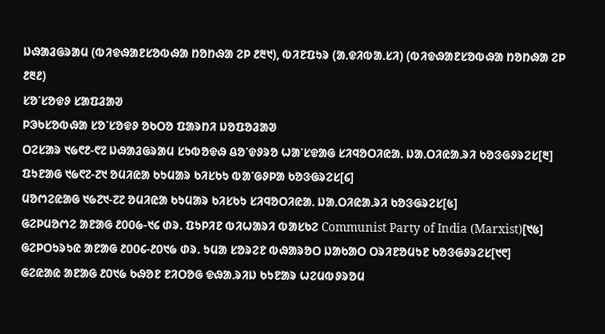ᱡᱷᱟᱲᱜᱨᱟᱢ (ᱵᱤᱫᱷᱟᱱᱥᱚᱵᱷᱟ ᱴᱚᱴᱷᱟ ᱮᱞ ᱒᱓᱑), ᱵᱤᱱᱯᱩᱨ (ᱟᱹᱫᱤᱵᱟᱹᱥᱤ) (ᱵᱤᱫᱷᱟᱱᱥᱚᱵᱷᱟ ᱴᱚᱴᱷᱟ ᱮᱞ ᱒᱓᱒)
ᱥᱚᱸᱥᱚᱫᱽ ᱥᱟᱯᱲᱟᱣ
ᱞᱳᱠᱥᱚᱵᱷᱟ ᱥᱚᱸᱥᱚᱫᱽ ᱚᱠᱛᱚ ᱯᱟᱨᱴᱤ ᱡᱚᱯᱚᱲᱟᱣ
ᱛᱮᱥᱟᱨ ᱑᱙᱖᱒-᱖᱗ ᱡᱷᱟᱲᱜᱨᱟᱢ ᱥᱩᱵᱚᱫᱷ ᱪᱚᱸᱫᱽᱨᱚ ᱦᱟᱸᱥᱫᱟᱜ ᱥᱤᱧᱚᱛᱤᱭᱟᱹ ᱡᱟᱹᱛᱤᱭᱟᱹᱨᱤ ᱠᱚᱝᱜᱽᱨᱮᱥ[᱓]
ᱯᱩᱱᱟᱜ ᱑᱙᱖᱗-᱗᱑ ᱚᱢᱤᱭᱟ ᱠᱩᱢᱟᱨ ᱠᱤᱥᱠᱩ ᱵᱟᱸᱜᱽᱞᱟ ᱠᱚᱝᱜᱨᱮᱥ[᱔]
ᱢᱚᱬᱮᱭᱟᱜ ᱑᱙᱗᱑-᱗᱗ ᱚᱢᱤᱭᱟ ᱠᱩᱢᱟᱨ ᱠᱤᱥᱠᱩ ᱥᱤᱧᱚᱛᱤᱭᱟᱹ ᱡᱟᱹᱛᱤᱭᱟᱹᱨᱤ ᱠᱚᱝᱜᱨᱮᱥ[᱕]
ᱜᱮᱞᱢᱚᱬᱮ ᱟᱱᱟᱜ ᱒᱐᱐᱙-᱑᱔ ᱰᱨ. ᱯᱩᱞᱤᱱ ᱵᱤᱦᱟᱨᱤ ᱵᱟᱥᱠᱮ Communist Party of India (Marxist)[᱑᱕]
ᱜᱮᱞᱛᱩᱨᱩᱭ ᱟᱱᱟᱜ ᱒᱐᱐᱔-᱒᱐᱑᱙ ᱰᱨ. ᱩᱢᱟ ᱥᱚᱨᱮᱱ ᱵᱷᱟᱨᱚᱛ ᱡᱟᱠᱟᱛ ᱛᱨᱤᱱᱚᱢᱩᱱ ᱠᱚᱝᱜᱽᱨᱮᱥ[᱑᱖]
ᱜᱮᱭᱟᱭ ᱟᱱᱟᱜ ᱒᱐᱑᱙ ᱠᱷᱚᱱ ᱱᱤᱛᱚᱜ ᱫᱷᱟᱹᱨᱤᱡ ᱠᱩᱱᱟᱨ ᱦᱮᱢᱵᱽᱨᱚᱢ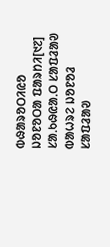ᱵᱷᱟᱨᱚᱛᱤᱭᱚ ᱡᱚᱱᱚᱛᱟ ᱯᱟᱨᱴᱤ[᱑᱗]
ᱥᱟᱹᱠᱷᱭᱟᱹᱛ ᱥᱟᱯᱲᱟᱣ
ᱵᱟᱦᱨᱮ ᱡᱚᱱᱚᱲ ᱥᱟᱯᱲᱟᱣ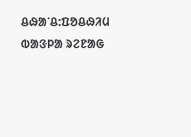ᱪᱷᱟᱸᱪ:ᱯᱚᱪᱷᱤᱢ ᱵᱟᱝᱞᱟ ᱨᱮᱱᱟᱜ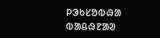ᱞᱳᱠᱥᱚᱵᱷᱟ ᱵᱟᱪᱷᱱᱟᱣ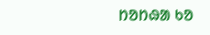ᱴᱚᱴᱷᱟ ᱠᱚ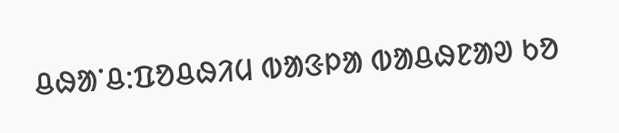ᱪᱷᱟᱸᱪ:ᱯᱚᱪᱷᱤᱢ ᱵᱟᱝᱞᱟ ᱵᱟᱪᱷᱱᱟᱣ ᱠᱚ